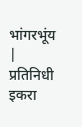भांगरभूंय | प्रतिनिधी
इकरा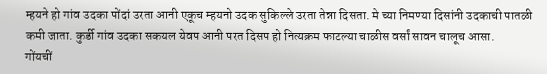म्हयने हो गांव उदका पोंदां उरता आनी एकूच म्हयनो उदक सुकिल्ले उरता तेन्ना दिसता. मे च्या निमण्या दिसांनी उदकाची पातळी कमी जाता. कुर्डी गांव उदका सकयल येवप आनी परत दिसप हो नित्यक्रम फाटल्या चाळीस वर्सां सावन चालूच आसा.
गोंयचीं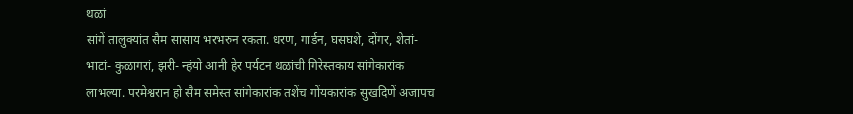थळां
सांगें तालुक्यांत सैम सासाय भरभरुन रकता. धरण, गार्डन, घसघशे, दोंगर, शेतां- भाटां- कुळागरां, झरी- न्हंयो आनी हेर पर्यटन थळांची गिरेस्तकाय सांगेकारांक लाभल्या. परमेश्वरान हो सैम समेस्त सांगेकारांक तशेंच गोंयकारांक सुखदिणें अजापच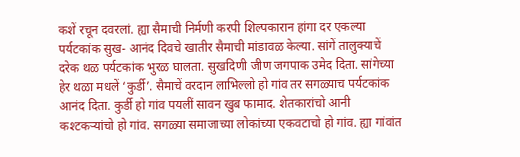कशें रचून दवरलां. ह्या सैमाची निर्मणी करपी शिल्पकारान हांगा दर एकल्या पर्यटकांक सुख- आनंद दिवचे खातीर सैमाची मांडावळ केल्या. सांगें तालुक्याचें दरेक थळ पर्यटकांक भुरळ घालता. सुखदिणी जीण जगपाक उमेद दिता. सांगेच्या हेर थळा मधलें ‘कुर्डी’. सैमाचें वरदान लाभिल्लो हो गांव तर सगळ्याच पर्यटकांक आनंद दिता. कुर्डी हो गांव पयलीं सावन खुब फामाद. शेतकारांचो आनी कश्टकऱ्यांचो हो गांव. सगळ्या समाजाच्या लोकांच्या एकवटाचो हो गांव. ह्या गांवांत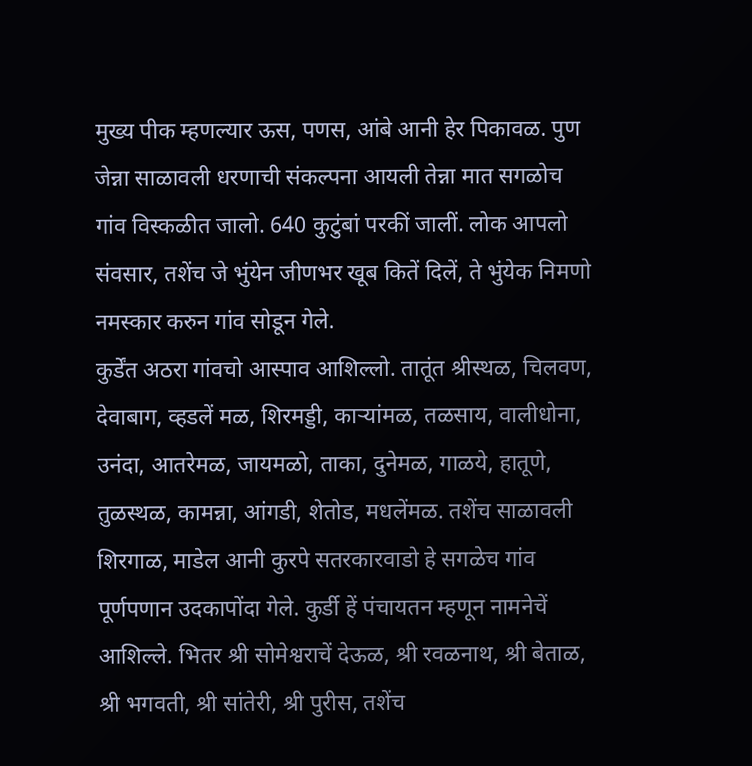मुख्य पीक म्हणल्यार ऊस, पणस, आंबे आनी हेर पिकावळ. पुण जेन्ना साळावली धरणाची संकल्पना आयली तेन्ना मात सगळोच गांव विस्कळीत जालो. 640 कुटुंबां परकीं जालीं. लोक आपलो संवसार, तशेंच जे भुंयेन जीणभर खूब कितें दिलें, ते भुंयेक निमणो नमस्कार करुन गांव सोडून गेले.
कुर्डेंत अठरा गांवचो आस्पाव आशिल्लो. तातूंत श्रीस्थळ, चिलवण, देवाबाग, व्हडलें मळ, शिरमड्डी, काऱ्यांमळ, तळसाय, वालीधोना, उनंदा, आतरेमळ, जायमळो, ताका, दुनेमळ, गाळये, हातूणे, तुळस्थळ, कामन्ना, आंगडी, शेतोड, मधलेंमळ. तशेंच साळावली शिरगाळ, माडेल आनी कुरपे सतरकारवाडो हे सगळेच गांव पूर्णपणान उदकापोंदा गेले. कुर्डी हें पंचायतन म्हणून नामनेचें आशिल्ले. भितर श्री सोमेश्वराचें देऊळ, श्री रवळनाथ, श्री बेताळ, श्री भगवती, श्री सांतेरी, श्री पुरीस, तशेंच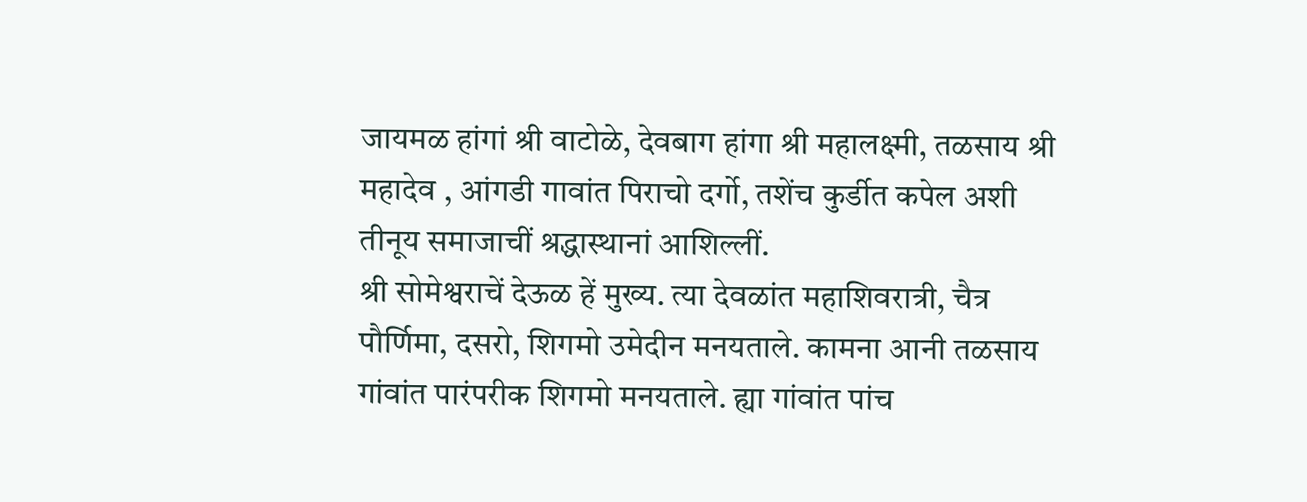जायमळ हांगां श्री वाटोळे, देवबाग हांगा श्री महालक्ष्मी, तळसाय श्री महादेव , आंगडी गावांत पिराचो दर्गो, तशेंच कुर्डीत कपेल अशी तीनूय समाजाचीं श्रद्धास्थानां आशिल्लीं.
श्री सोमेश्वराचें देऊळ हें मुख्य. त्या देवळांत महाशिवरात्री, चैत्र पौर्णिमा, दसरो, शिगमो उमेदीन मनयताले. कामना आनी तळसाय गांवांत पारंपरीक शिगमो मनयताले. ह्या गांवांत पांच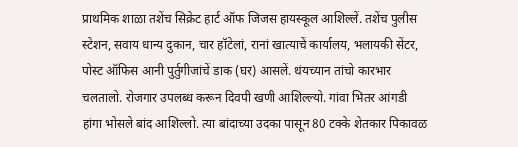प्राथमिक शाळा तशेंच सिक्रेट हार्ट ऑफ जिजस हायस्कूल आशिल्लें. तशेंच पुलीस स्टेशन, सवाय धान्य दुकान, चार हॉटेलां, रानां खात्याचें कार्यालय, भलायकी सेंटर, पोस्ट ऑफिस आनी पुर्तुगीजांचें डाक (घर) आसलें. थंयच्यान तांचो कारभार चलतालो. रोजगार उपलब्ध करून दिवपी खणी आशिल्ल्यो. गांवा भितर आंगडी हांगा भोसले बांद आशिल्लो. त्या बांदाच्या उदका पासून 80 टक्के शेतकार पिकावळ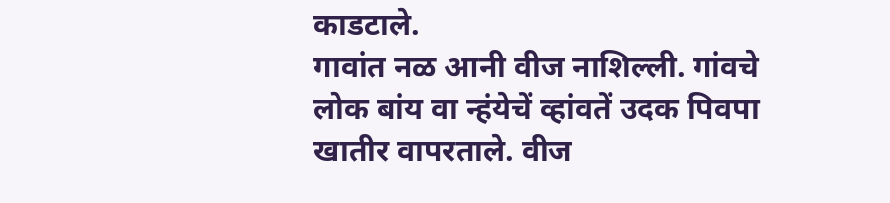काडटाले.
गावांत नळ आनी वीज नाशिल्ली. गांवचे लोक बांय वा न्हंयेचें व्हांवतें उदक पिवपा खातीर वापरताले. वीज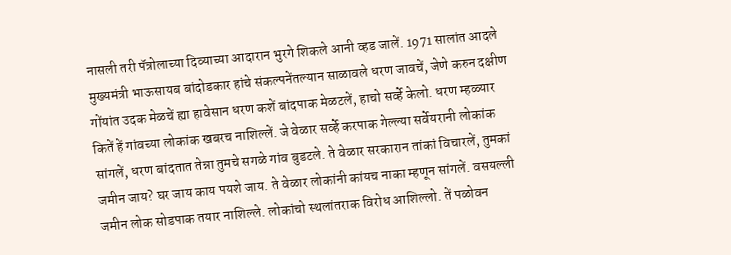नासली तरी पॅत्रोलाच्या दिव्याच्या आदारान भुरगे शिकले आनी व्हड जालें. 1971 सालांत आदले मुख्यमंत्री भाऊसायब बांदोडकार हांचे संकल्पनेंतल्यान साळावले धरण जावचें, जेणे करुन दक्षीण गोंयांत उदक मेळचें ह्या हावेसान धरण कशें बांदपाक मेळटलें, हाचो सर्व्हे केलो. धरण म्हळ्यार कितें हें गांवच्या लोकांक खबरच नाशिल्लें. जे वेळार सर्व्हे करपाक गेल्ल्या सर्वेयरानी लोकांक सांगलें, धरण बांदतात तेन्ना तुमचे सगळे गांव बुडटले. ते वेळार सरकारान तांकां विचारलें, तुमकां जमीन जाय? घर जाय काय पयशे जाय. ते वेळार लोकांनी कांयच नाका म्हणून सांगलें. वसयल्ली जमीन लोक सोडपाक तयार नाशिल्ले. लोकांचो स्थलांतराक विरोध आशिल्लो. तें पळोवन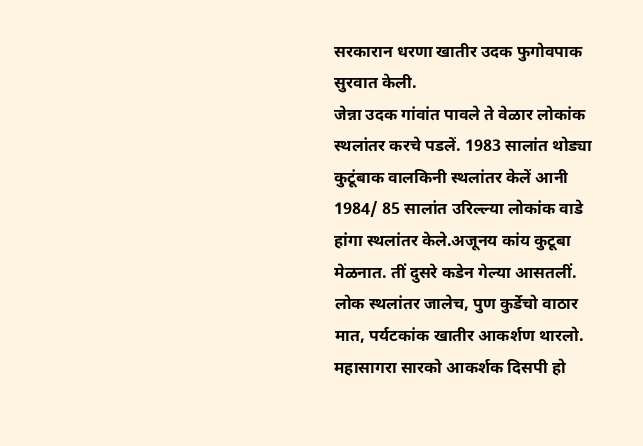सरकारान धरणा खातीर उदक फुगोवपाक सुरवात केली.
जेन्ना उदक गांवांत पावले ते वेळार लोकांक स्थलांतर करचे पडलें. 1983 सालांत थोड्या कुटूंबाक वालकिनी स्थलांतर केलें आनी 1984/ 85 सालांत उरिल्ल्या लोकांक वाडे हांगा स्थलांतर केले.अजूनय कांय कुटूबा मेळनात. तीं दुसरे कडेन गेल्या आसतलीं. लोक स्थलांतर जालेच, पुण कुर्डेचो वाठार मात, पर्यटकांक खातीर आकर्शण थारलो. महासागरा सारको आकर्शक दिसपी हो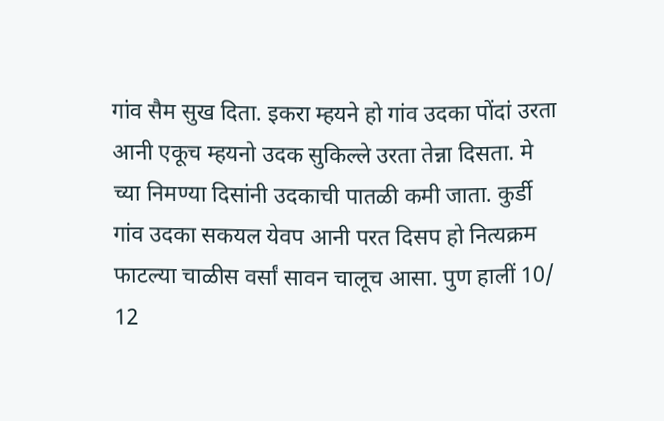गांव सैम सुख दिता. इकरा म्हयने हो गांव उदका पोंदां उरता आनी एकूच म्हयनो उदक सुकिल्ले उरता तेन्ना दिसता. मे च्या निमण्या दिसांनी उदकाची पातळी कमी जाता. कुर्डी गांव उदका सकयल येवप आनी परत दिसप हो नित्यक्रम फाटल्या चाळीस वर्सां सावन चालूच आसा. पुण हालीं 10/ 12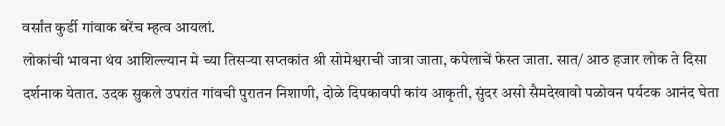वर्सांत कुर्डी गांवाक बरेंच म्हत्व आयलां.
लोकांची भावना थंय आशिल्ल्यान मे च्या तिसऱ्या सप्तकांत श्री सोमेश्वराची जात्रा जाता, कपेलाचें फेस्त जाता. सात/ आठ हजार लोक ते दिसा दर्शनाक येतात. उदक सुकले उपरांत गांवची पुरातन निशाणी, दोळे दिपकावपी कांय आकृती, सुंदर असो सैमदेखावो पळोवन पर्यटक आनंद घेता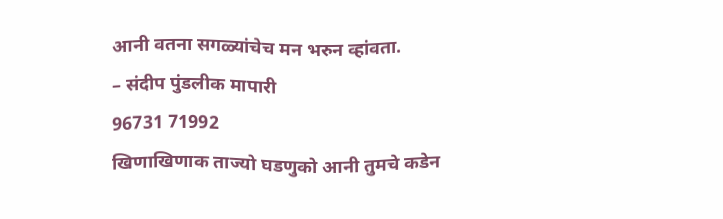आनी वतना सगळ्यांचेच मन भरुन व्हांवता.
– संदीप पुंडलीक मापारी
96731 71992
खिणाखिणाक ताज्यो घडणुको आनी तुमचे कडेन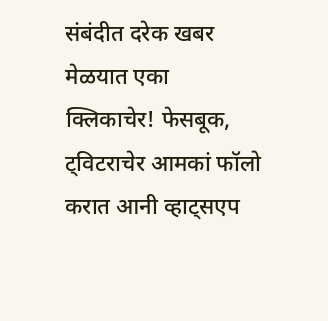संबंदीत दरेक खबर मेळयात एका क्लिकाचेर! फेसबूक, ट्विटराचेर आमकां फॉलो करात आनी व्हाट्सएप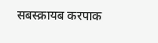सबस्क्रायब करपाक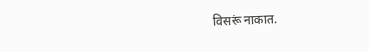विसरूं नाकात.